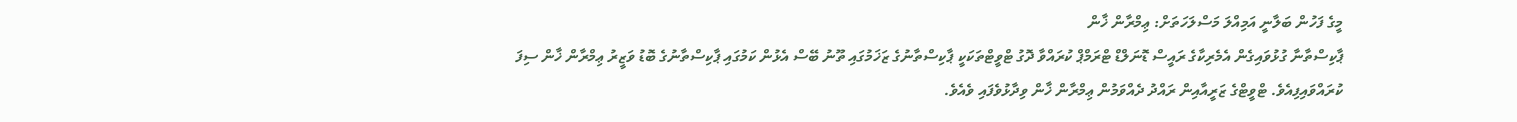މީގެ ފަހުން ބަލާނީ އަމިއްލަ މަސްލަހަތަށް: ޢިމްރާން ޚާން
ޕާކިސްތާނާ ގުޅުވައިގެން އެމެރިކާގެ ރައީސް ޑޮނަލްޑް ޓްރަމްޕް ކުރައްވާ ދޮގު ޓްވީޓްތަކަކީ ޕާކިސްތާނުގެ ޒަޚަމުގައި ތޫނު ބޭސް އެޅުން ކަމުގައި ޕާކިސްތާނުގެ ބޮޑު ވަޒީރު ޢިމްރާން ޚާން ސިފަ ކުރައްވައިފިއެވެ. ޓްވީޓްގެ ޒަރީއާއިން ރައްދު ދެއްވަމުން ޢިމްރާން ޚާން ވިދާޅުވެފައި ވެއެވެ.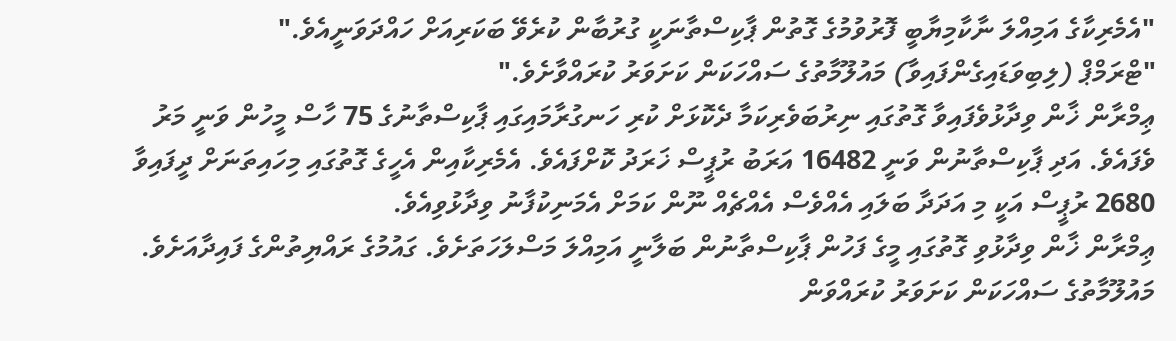"އެމެރިކާގެ އަމިއްލަ ނާކާމިޔާބީ ފޮރުވުމުގެ ގޮތުން ޕާކިސްތާނަކީ ގުރުބާން ކުރެވޭ ބަކަރިއަށް ހައްދަވަނީއެވެ."
"ޓްރަމްޕް (ލިބިވަޑައިގެންފައިވާ) މައުލޫމާތުގެ ސައްހަކަން ކަށަވަރު ކުރައްވާށެވެ."
ޢިމްރާން ޚާން ވިދާޅުވެފައިވާ ގޮތުގައި ނިރުބަވެރިކަމާ ދެކޮޅަށް ކުރި ހަނގުރާމައިގައި ޕާކިސްތާނުގެ 75 ހާސް މީހުން ވަނީ މަރު ވެފައެވެ. އަދި ޕާކިސްތާނުން ވަނީ 16482 އަރަބު ރުޕީސް ޚަރަދު ކޮށްފައެވެ. އެމެރިކާއިން އެހީގެ ގޮތުގައި މިހައިތަނަށް ދީފައިވާ 2680 ރުޕީސް އަކީ މި އަދަދާ ބަލައި އެއްވެސް އެއްޗެއް ނޫން ކަމަށް އެމަނިކުފާނު ވިދާޅުވިއެވެ.
ޢިމްރާން ޚާން ވިދާޅުވި ގޮތުގައި މީގެ ފަހުން ޕާކިސްތާނުން ބަލާނީ އަމިއްލަ މަސްލަހަތަށެވެ. ގައުމުގެ ރައްޔިތުންގެ ފައިދާއަށެވެ.
މައުލޫމާތުގެ ސައްހަކަން ކަށަވަރު ކުރައްވަން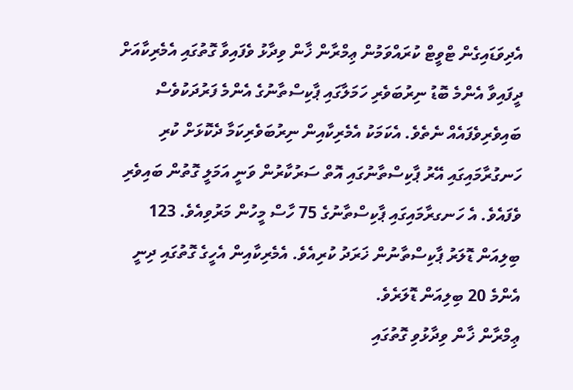އެދިވަޑައިގެން ޓްވީޓް ކުރައްވަމުން ޢިމްރާން ޚާން ވިދާޅު ވެފައިވާ ގޮތުގައި އެމެރިކާއަށް ދީފައިވާ އެންމެ ބޮޑު ނިރުބަވެރި ހަމަލާގައި ޕާކިސްތާނުގެ އެންމެ ފަރުދަކުވެސް ބައިވެރިވެފައެއް ނެތެވެ. އެކަމަކު އެމެރިކާއިން ނިރުބަވެރިކަމާ ދެކޮޅަށް ކުރި ހަނގުރާމައިގައި އޭރު ޕާކިސްތާނުގައި އޮތް ސަރުކާރުން ވަނީ އަމަލީ ގޮތުން ބައިވެރި ވެފައެވެ. އެ ހަނގރާމައިގައި ޕާކިސްތާނުގެ 75 ހާސް މީހުން މަރުވިއެވެ. 123 ބިލިއަން ޑޮލަރު ޕާކިސްތާނުން ޚަރަދު ކުރިއެވެ. އެމެރިކާއިން އެހީގެ ގޮތުގައި ދިނީ އެންމެ 20 ބިލިއަން ޑޮލަރެވެ.
ޢިމްރާން ޚާން ވިދާޅުވި ގޮތުގައި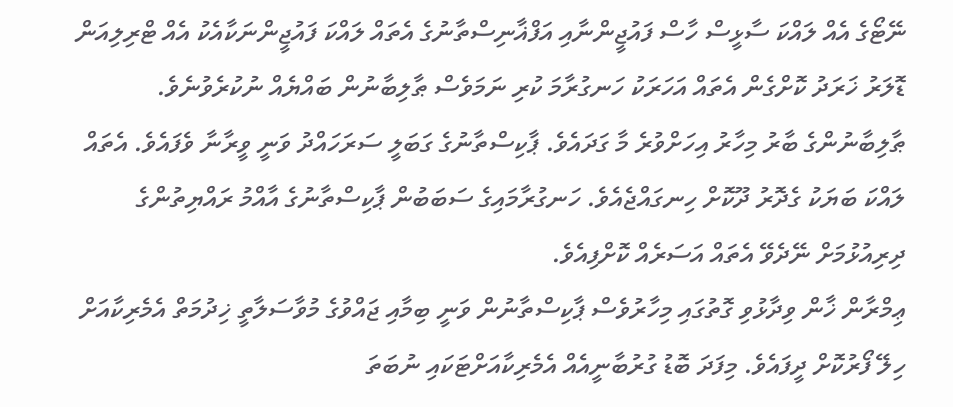ނޭޓޯގެ އެއް ލައްކަ ސާޅީސް ހާސް ފައުޖީންނާއި އަފްޣާނިސްތާނުގެ އެތައް ލައްކަ ފައުޖީންނަކާއެކު އެއް ޓްރިލިއަން ޑޮލަރު ޚަރަދު ކޮށްގެން އެތައް އަހަރަކު ހަނގުރާމަ ކުރި ނަމަވެސް ޠާލިބާނުން ބައްޔެއް ނުކުރެވުނެވެ. ޠާލިބާނުންގެ ބާރު މިހާރު އިހަށްވުރެ މާ ގަދައެވެ. ޕާކިސްތާނުގެ ގަބަލީ ސަރަހައްދު ވަނީ ވީރާނާ ވެފައެވެ. އެތައް ލައްކަ ބަޔަކު ގެދޮރު ދޫކޮށް ހިނގައްޖެއެވެ. ހަނގުރާމައިގެ ސަބަބުން ޕާކިސްތާނުގެ އާއްމު ރައްޔިތުންގެ ދިރިއުޅުމަށް ނޭދެވޭ އެތައް އަސަރެއް ކޮށްފިއެވެ.
ޢިމްރާން ޚާން ވިދާޅުވި ގޮތުގައި މިހާރުވެސް ޕާކިސްތާނުން ވަނީ ބިމާއި ޖައްވުގެ މުވާސަލާތީ ޚިދުމަތް އެމެރިކާއަށް ހިލޭ ފޯރުކޮށް ދީފައެވެ. މިފަދަ ބޮޑު ގުރުބާނީއެއް އެމެރިކާއަށްޓަކައި ނުބަތަ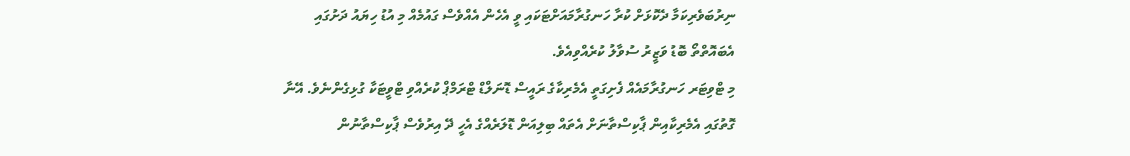ނިރުބަވެރިކަމާ ދެކޮޅަށް ކުރާ ހަނގުރާމައަށްޓަކައި ވީ އެހެން އެއްވެސް ގައުމެއް މި އުޑު ހިޔައު ދަށުގައި އެބައޮތްތޯ ބޮޑު ވަޒީރު ސުވާލު ކުރެއްވިއެވެ.
މި ޓްވިޓަރ ހަނގުރާމައެއް ފެށިގަތީ އެމެރިކާގެ ރައީސް ޑޮނަލްޑް ޓްރަމްޕް ކުރެއްވި ޓްވީޓަކާ ގުޅިގެންނެވެ. އޭނާ ގޮތުގައި އެމެރިކާއިން ޕާކިސްތާނަށް އެތައް ބިލިއަން ޑޮލަރެއްގެ އެހީ ދޭ އިރުވެސް ޕާކިސްތާނުން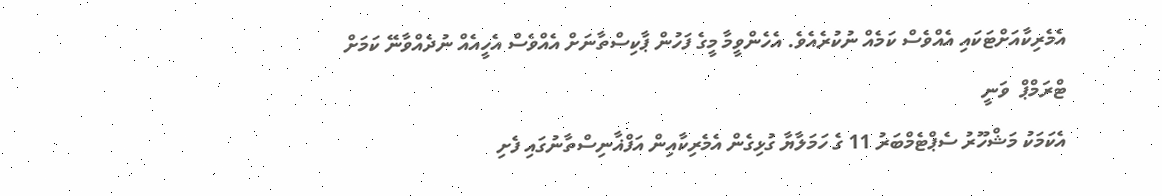އެމެރިކާއަށްޓަކައި އެއްވެސް ކަމެއް ނުކުރެއެވެ. އެހެންވީމާ މީގެ ފަހުން ޕާކިސްތާނަށް އެއްވެސް އެހީއެއް ނުދެއްވާނޭ ކަމަށް ޓްރަމްޕް  ވަނީ
އެކަމަކު މަޝްހޫރު ސެޕްޓެމްބަރު 11 ގެ ހަމަލާޔާ ގުޅިގެން އެމެރިކާއިން އަފްޣާނިސްތާނުގައި ފެށި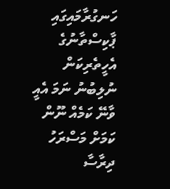ހަނގުރާމައިގައި ޕާކިސްތާނުގެ އެހީތެރިކަން ނުލިބުނު ނަމަ އެއީ ވާނޭ ކަމެއް ނޫން ކަމަށް މަސްރަހު ދިރާސާ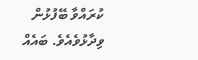ކުރައްވާ ބޭފުޅުން ވިދާޅުވެއެވެ. ބައެއް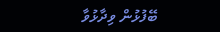ބޭފުޅުން ވިދާޅުވާ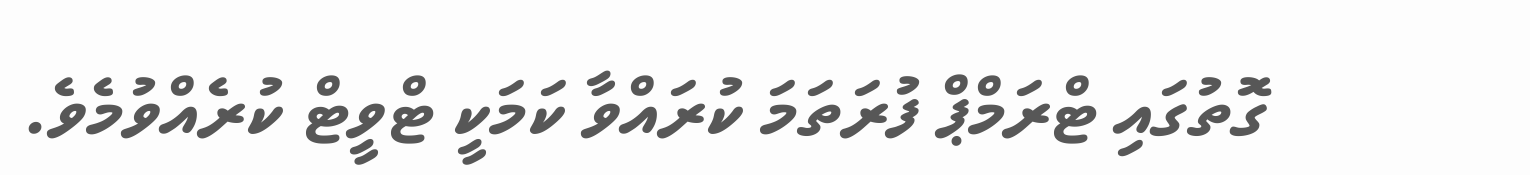ގޮތުގައި ޓްރަމްޕް ފުރަތަމަ ކުރައްވާ ކަމަކީ ޓްވީޓް ކުރެއްވުމެވެ.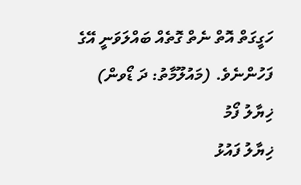ހަގީގަތް އޮތް ނެތް ގޮތެއް ބައްލަވަނީ އޭގެ ފަހުންނެވެ. (މައުލޫމާތު: ދަ ޑޯވން)
ޚިޔާލު ފޯމު
ޚިޔާލު ފައުޅު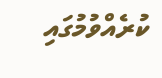ކުރެއްވުމުގައި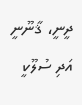ދީނީ، ޤާނޫނީ އަދި ސުލޫކީ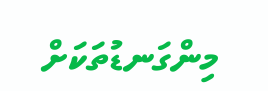މިންގަނޑުތަކަށް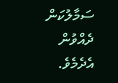ސަމާލުކަން ދެއްވުން އެދެމެވެ.